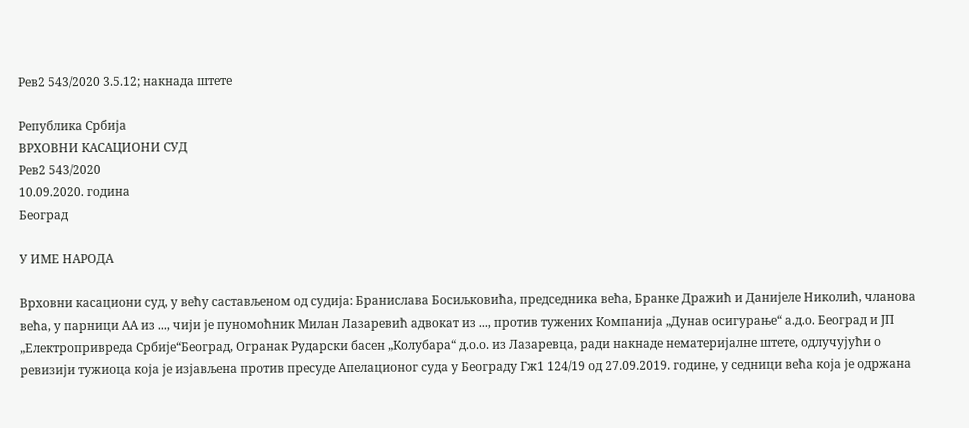Рев2 543/2020 3.5.12; накнада штете

Република Србија
ВРХОВНИ КАСАЦИОНИ СУД
Рев2 543/2020
10.09.2020. година
Београд

У ИМЕ НАРОДА

Врховни касациони суд, у већу састављеном од судија: Бранислава Босиљковића, председника већа, Бранке Дражић и Данијеле Николић, чланова већа, у парници АА из ..., чији је пуномоћник Милан Лазаревић адвокат из ..., против тужених Компанија „Дунав осигурање“ а.д.о. Београд и ЈП „Електропривреда Србије“Београд, Огранак Рударски басен „Колубара“ д.о.о. из Лазаревца, ради накнаде нематеријалне штете, одлучујући о ревизији тужиоца која је изјављена против пресуде Апелационог суда у Београду Гж1 124/19 од 27.09.2019. године, у седници већа која је одржана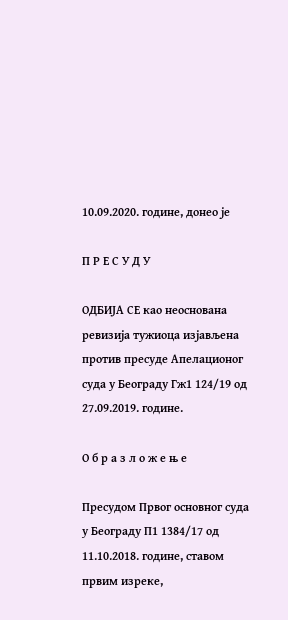10.09.2020. године, донео је

П Р Е С У Д У

ОДБИЈА СЕ као неоснована ревизија тужиоца изјављена против пресуде Апелационог суда у Београду Гж1 124/19 од 27.09.2019. године.

О б р а з л о ж е њ е

Пресудом Првог основног суда у Београду П1 1384/17 од 11.10.2018. године, ставом првим изреке,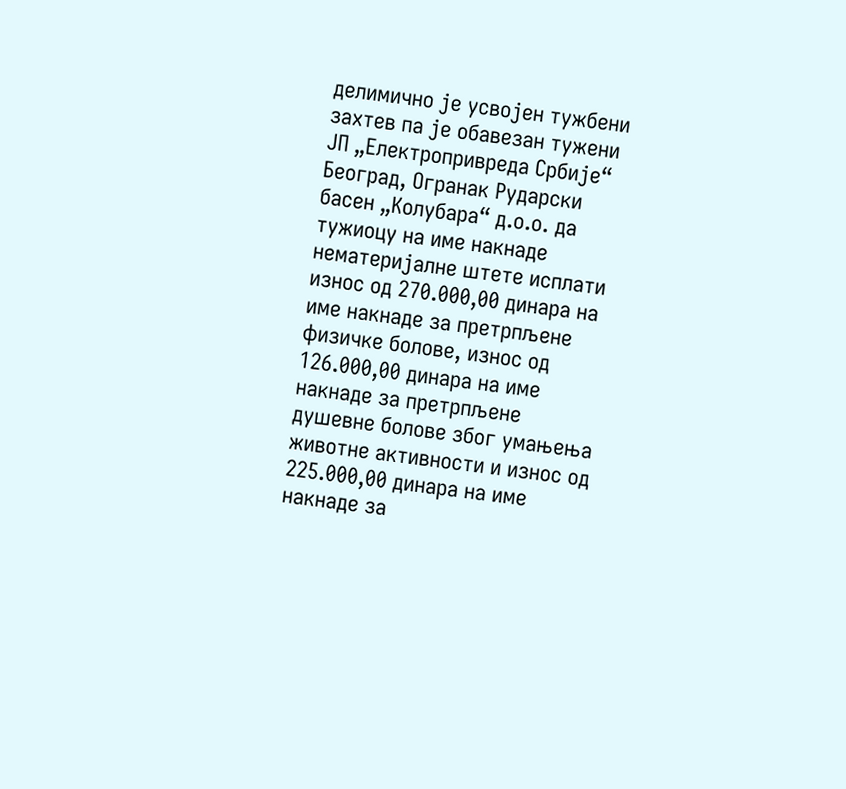делимично је усвојен тужбени захтев па је обавезан тужени ЈП „Електропривреда Србије“ Београд, Огранак Рударски басен „Колубара“ д.о.о. да тужиоцу на име накнаде нематеријалне штете исплати износ од 270.000,00 динара на име накнаде за претрпљене физичке болове, износ од 126.000,00 динара на име накнаде за претрпљене душевне болове због умањења животне активности и износ од 225.000,00 динара на име накнаде за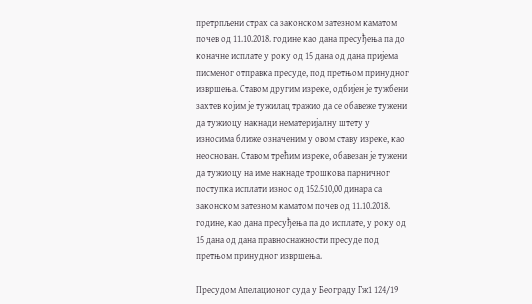претрпљени страх са законском затезном каматом почев од 11.10.2018. године као дана пресуђења па до коначне исплате у року од 15 дана од дана пријема писменог отправка пресуде, под претњом принудног извршења. Ставом другим изреке, одбијен је тужбени захтев којим је тужилац тражио да се обавеже тужени да тужиоцу накнади нематеријалну штету у износима ближе означеним у овом ставу изреке, као неоснован. Ставом трећим изреке, обавезан је тужени да тужиоцу на име накнаде трошкова парничног поступка исплати износ од 152.510,00 динара са законском затезном каматом почев од 11.10.2018. године, као дана пресуђења па до исплате, у року од 15 дана од дана правноснажности пресуде под претњом принудног извршења.

Пресудом Апелационог суда у Београду Гж1 124/19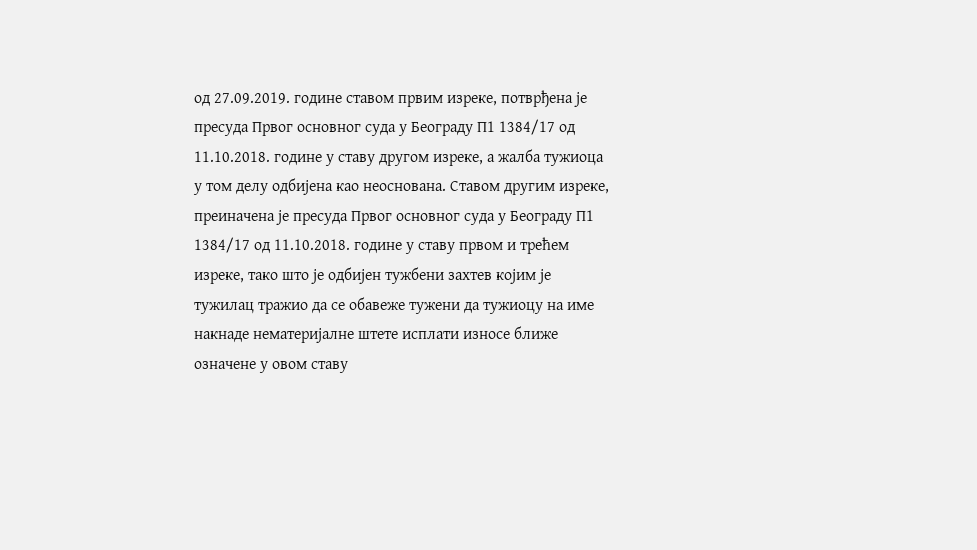од 27.09.2019. године ставом првим изреке, потврђена је пресуда Првог основног суда у Београду П1 1384/17 од 11.10.2018. године у ставу другом изреке, а жалба тужиоца у том делу одбијена као неоснована. Ставом другим изреке, преиначена је пресуда Првог основног суда у Београду П1 1384/17 од 11.10.2018. године у ставу првом и трећем изреке, тако што је одбијен тужбени захтев којим је тужилац тражио да се обавеже тужени да тужиоцу на име накнаде нематеријалне штете исплати износе ближе означене у овом ставу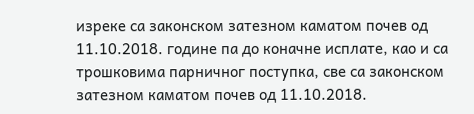изреке са законском затезном каматом почев од 11.10.2018. године па до коначне исплате, као и са трошковима парничног поступка, све са законском затезном каматом почев од 11.10.2018.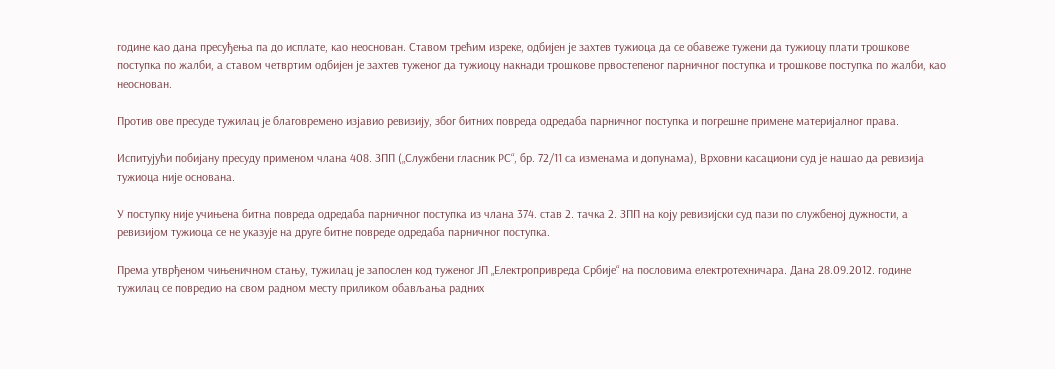године као дана пресуђења па до исплате, као неоснован. Ставом трећим изреке, одбијен је захтев тужиоца да се обавеже тужени да тужиоцу плати трошкове поступка по жалби, а ставом четвртим одбијен је захтев туженог да тужиоцу накнади трошкове првостепеног парничног поступка и трошкове поступка по жалби, као неоснован.

Против ове пресуде тужилац је благовремено изјавио ревизију, због битних повреда одредаба парничног поступка и погрешне примене материјалног права.

Испитујући побијану пресуду применом члана 408. ЗПП („Службени гласник РС“, бр. 72/11 са изменама и допунама), Врховни касациони суд је нашао да ревизија тужиоца није основана.

У поступку није учињена битна повреда одредаба парничног поступка из члана 374. став 2. тачка 2. ЗПП на коју ревизијски суд пази по службеној дужности, а ревизијом тужиоца се не указује на друге битне повреде одредаба парничног поступка.

Према утврђеном чињеничном стању, тужилац је запослен код туженог ЈП „Електропривреда Србије“ на пословима електротехничара. Дана 28.09.2012. године тужилац се повредио на свом радном месту приликом обављања радних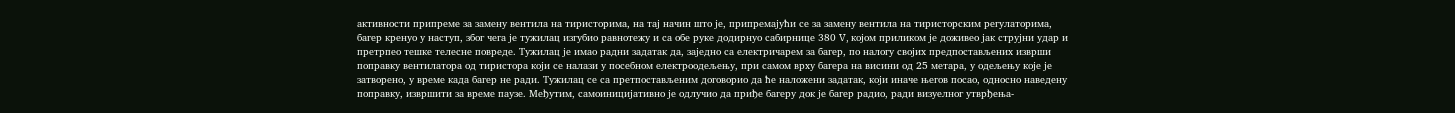активности припреме за замену вентила на тиристорима, на тај начин што је, припремајући се за замену вентила на тиристорским регулаторима, багер кренуо у наступ, због чега је тужилац изгубио равнотежу и са обе руке додирнуо сабирнице 380 V, којом приликом је доживео јак струјни удар и претрпео тешке телесне повреде. Тужилац је имао радни задатак да, заједно са електричарем за багер, по налогу својих предпостављених изврши поправку вентилатора од тиристора који се налази у посебном електроодељењу, при самом врху багера на висини од 25 метара, у одељењу које је затворено, у време када багер не ради. Тужилац се са претпостављеним договорио да ће наложени задатак, који иначе његов посао, односно наведену поправку, извршити за време паузе. Међутим, самоиницијативно је одлучио да приђе багеру док је багер радио, ради визуелног утврђења-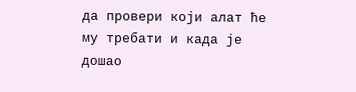да провери који алат ће му требати и када је дошао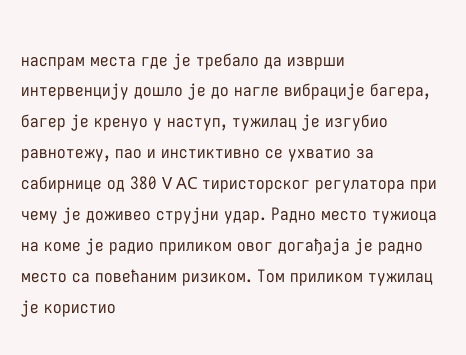наспрам места где је требало да изврши интервенцију дошло је до нагле вибрације багера, багер је кренуо у наступ, тужилац је изгубио равнотежу, пао и инстиктивно се ухватио за сабирнице од 380 V AC тиристорског регулатора при чему је доживео струјни удар. Радно место тужиоца на коме је радио приликом овог догађаја је радно место са повећаним ризиком. Том приликом тужилац је користио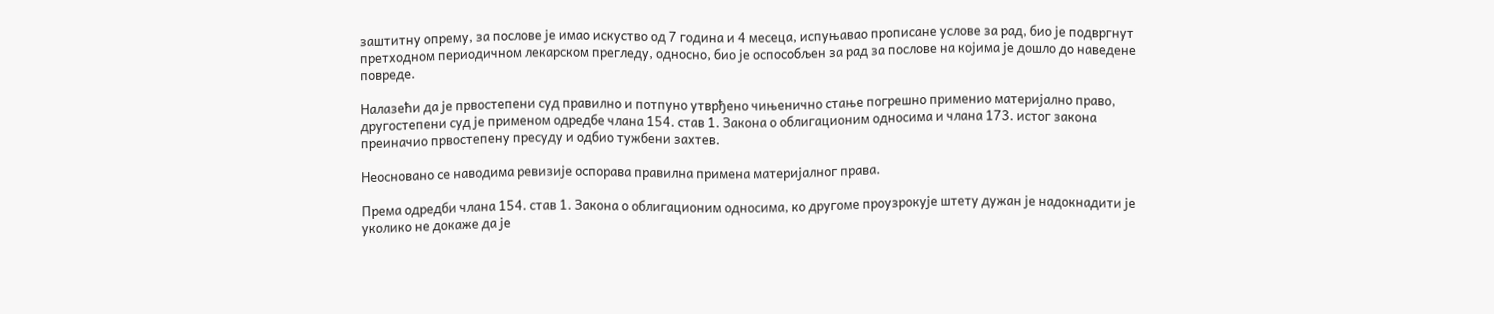заштитну опрему, за послове је имао искуство од 7 година и 4 месеца, испуњавао прописане услове за рад, био је подвргнут претходном периодичном лекарском прегледу, односно, био је оспособљен за рад за послове на којима је дошло до наведене повреде.

Налазећи да је првостепени суд правилно и потпуно утврђено чињенично стање погрешно применио материјално право, другостепени суд је применом одредбе члана 154. став 1. Закона о облигационим односима и члана 173. истог закона преиначио првостепену пресуду и одбио тужбени захтев.

Неосновано се наводима ревизије оспорава правилна примена материјалног права.

Према одредби члана 154. став 1. Закона о облигационим односима, ко другоме проузрокује штету дужан је надокнадити је уколико не докаже да је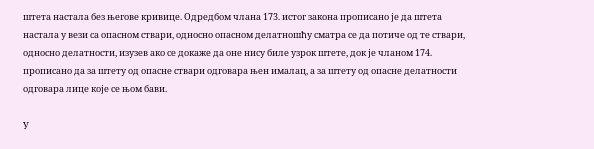штета настала без његове кривице. Одредбом члана 173. истог закона прописано је да штета настала у вези са опасном ствари, односно опасном делатношћу сматра се да потиче од те ствари, односно делатности, изузев ако се докаже да оне нису биле узрок штете, док је чланом 174. прописано да за штету од опасне ствари одговара њен ималац, а за штету од опасне делатности одговара лице које се њом бави.

У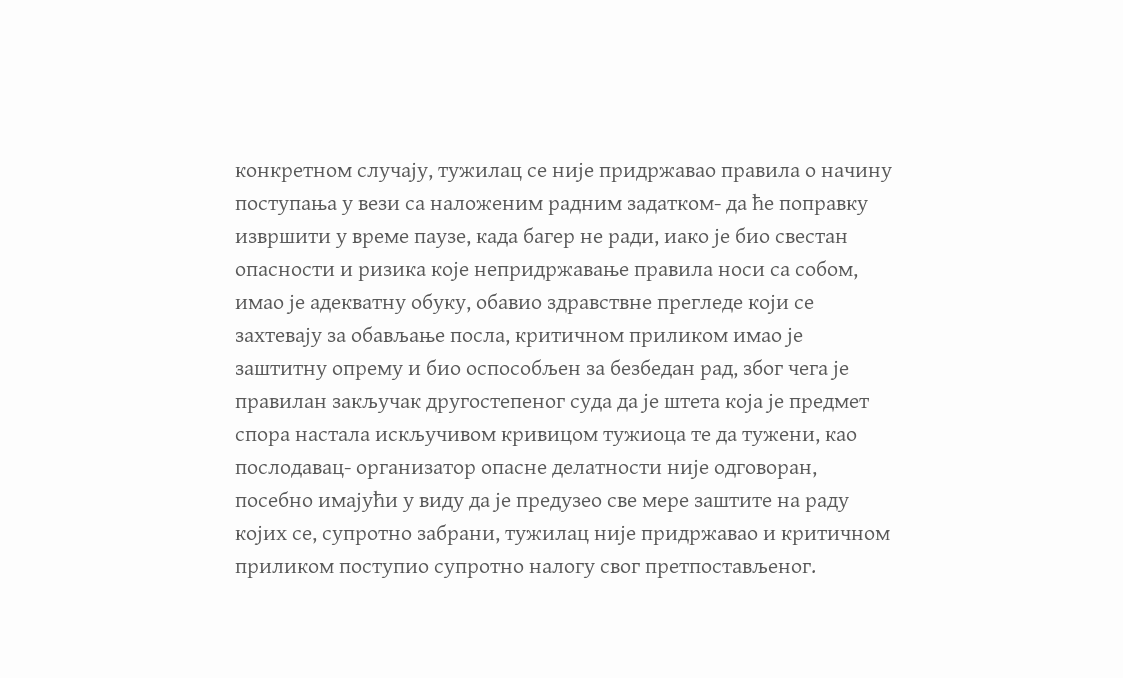конкретном случају, тужилац се није придржавао правила о начину поступања у вези са наложеним радним задатком- да ће поправку извршити у време паузе, када багер не ради, иако је био свестан опасности и ризика које непридржавање правила носи са собом, имао је адекватну обуку, обавио здравствне прегледе који се захтевају за обављање посла, критичном приликом имао је заштитну опрему и био оспособљен за безбедан рад, због чега је правилан закључак другостепеног суда да је штета која је предмет спора настала искључивом кривицом тужиоца те да тужени, као послодавац- организатор опасне делатности није одговоран, посебно имајући у виду да је предузео све мере заштите на раду којих се, супротно забрани, тужилац није придржавао и критичном приликом поступио супротно налогу свог претпостављеног.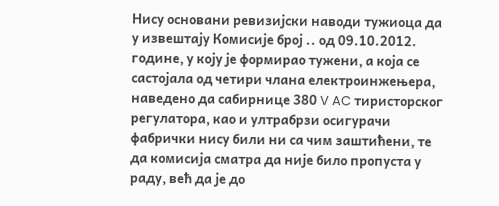Нису основани ревизијски наводи тужиоца да у извештају Комисије број .. од 09.10.2012. године, у коју је формирао тужени, а која се састојала од четири члана електроинжењера, наведено да сабирнице 380 V AC тиристорског регулатора, као и ултрабрзи осигурачи фабрички нису били ни са чим заштићени, те да комисија сматра да није било пропуста у раду, већ да је до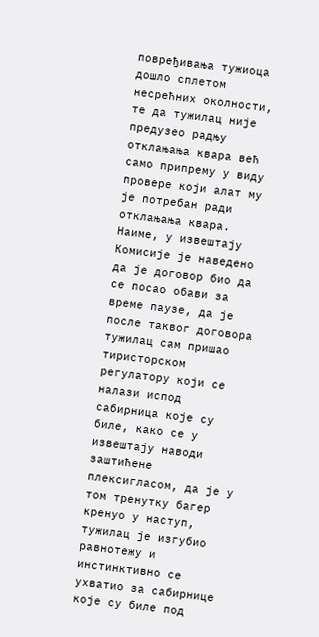повређивања тужиоца дошло сплетом несрећних околности, те да тужилац није предузео радњу отклањања квара већ само припрему у виду провере који алат му је потребан ради отклањања квара. Наиме, у извештају Комисије је наведено да је договор био да се посао обави за време паузе, да је после таквог договора тужилац сам пришао тиристорском регулатору који се налази испод сабирница које су биле, како се у извештају наводи заштићене плексигласом, да је у том тренутку багер кренуо у наступ, тужилац је изгубио равнотежу и инстинктивно се ухватио за сабирнице које су биле под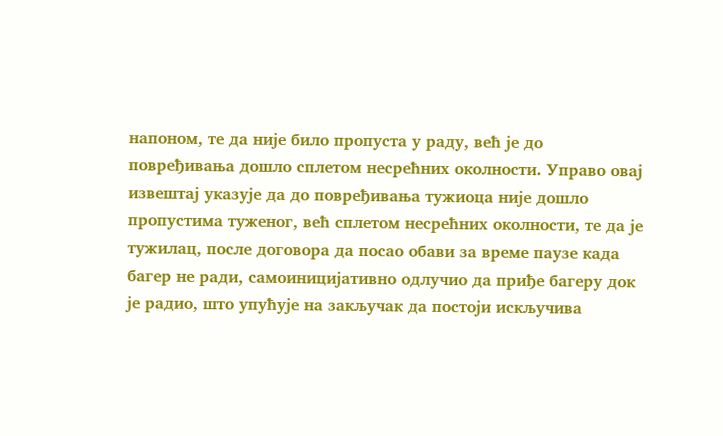напоном, те да није било пропуста у раду, већ је до повређивања дошло сплетом несрећних околности. Управо овај извештај указује да до повређивања тужиоца није дошло пропустима туженог, већ сплетом несрећних околности, те да је тужилац, после договора да посао обави за време паузе када багер не ради, самоиницијативно одлучио да приђе багеру док је радио, што упућује на закључак да постоји искључива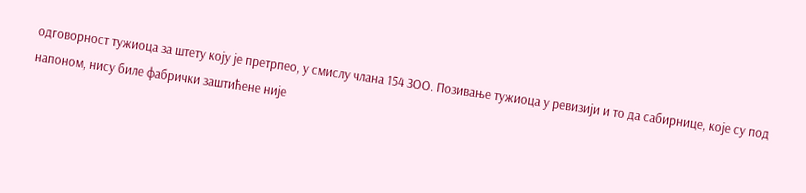одговорност тужиоца за штету коју је претрпео, у смислу члана 154 ЗОО. Позивање тужиоца у ревизији и то да сабирнице, које су под напоном, нису биле фабрички заштићене није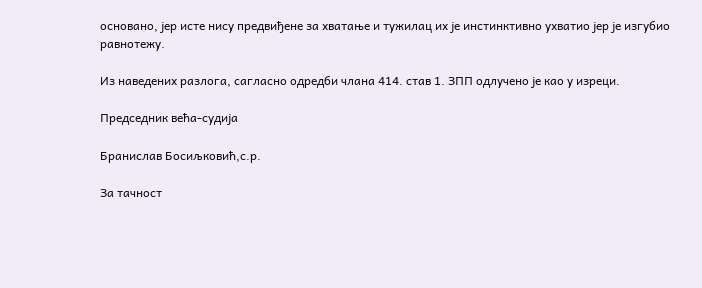основано, јер исте нису предвиђене за хватање и тужилац их је инстинктивно ухватио јер је изгубио равнотежу.

Из наведених разлога, сагласно одредби члана 414. став 1. ЗПП одлучено је као у изреци.

Председник већа-судија

Бранислав Босиљковић,с.р.

За тачност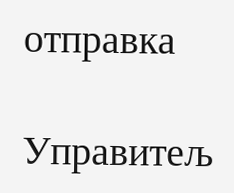отправка

Управитељ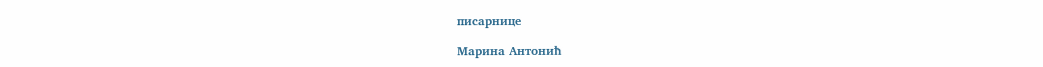писарнице

Марина Антонић